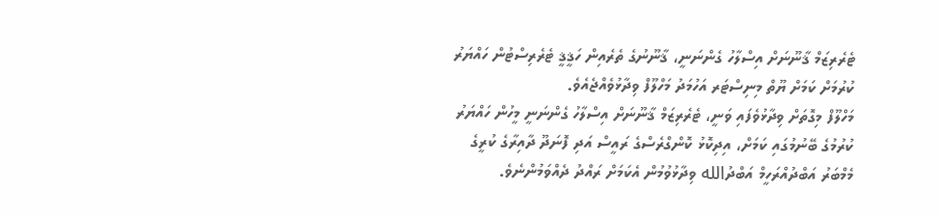ޓެރެރިޒަމް ޤާނޫނަށް އިސްލާހު ގެންނަނީ، ޤާނޫނުގެ ތެރެއިން ހަޤީޤީ ޓެރެރިސްޓުން ހައްޔަރު ކުރުމަށް ކަމަށް ޔޫތް މިނިސްޓަރ އަހުމަދު މަހްލޫފް ވިދާޅުވެއްޖެއެވެ.
މަހްލޫފް މިގޮތަށް ވިދާޅުވެފައި ވަނީ، ޓެރެރިޒަމް ޤާނޫނަށް އިސްލާހު ގެންނަނީ މީހުން ހައްޔަރު ކުރުމުގެ ބޭނުމުގައި ކަމަށް، އިދިކޮޅު ކޮންގްރެސްގެ ރައީސް އަދި ފޮނަދޫ ދާއިރާގެ ކުރީގެ މެމްބަރު އަބްދުއްރަހީމް އަބްދުالله ވިދާޅުވުމުން އެކަމަށް ރައްދު ދެއްވަމުންނެވެ.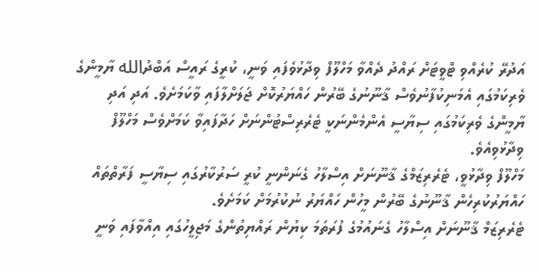އަދުރޭ ކުރެއްވި ޓްވީޓަށް ރައްދު ދެއްވާ މަހްލޫފް ވިދާޅުވެފައި ވަނީ، ކުރީގެ ރައީސް އަބްދުالله ޔާމީންގެ ވެރިކަމުގައި އެމަނިކުފާނުވެސް ޤާނޫނުގެ ބޭރުން ހައްޔަރުކޮށް ޖަލަށްލާފައި ވާކަމަށެވެ. އަދި އަދި ޔާމީންގެ ވެރިކަމުގައި ސިޔާސީ އެންމެންނަކީ ޓެރެރިސްޓުންނަށް ހަދާފައިވާ ކަމަށްވެސް މަހްލޫފް ވިދާޅުވިއެވެ.
މަހްލޫފް ވިދާޅުވީ، ޓެރެރިޒަމްގެ ޤާނޫނަށް އިސްލާހު ގެނަންނީ ކުރީ ސަރުކާރުގައި ސިޔާސީ ފަރާތްތައް ހައްޔަރުކުރިހެން ޤާނޫނުގެ ބޭރުން މީހުން ހައްޔަރު ނުކުރުމަށް ކަމަށެވެ.
ޓެރެރިޒަމް ޤާނޫނަށް އިސްލާހު ގެނައުމުގެ ފުރަތަމަ ކިޔުން ރައްޔިތުންގެ މަޖިލީހުގައި އިއްވާފައި ވަނީ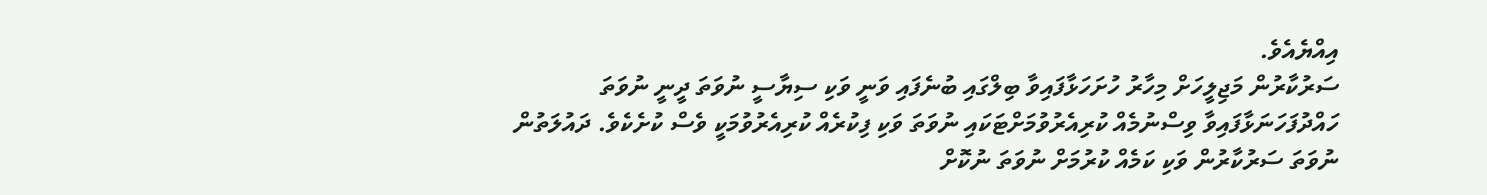އިއްޔެއެވެ.
ސަރުކާރުން މަޖިލީހަށް މިހާރު ހުށަހަޅާފައިވާ ބިލްގައި ބުނެފައި ވަނީ ވަކި ސިޔާސީ ނުވަތަ ދީނީ ނުވަތަ ހައްދުފަހަނަޅާފައިވާ ވިސްނުމެއް ކުރިއެރުވުމަށްޓަކައި ނުވަތަ ވަކި ފިކުރެއް ކުރިއެރުވުމަކީ ވެސް ކުށެކެވެ. ދައުލަތުން ނުވަތަ ސަރުކާރުން ވަކި ކަމެއް ކުރުމަށް ނުވަތަ ނުކޮށް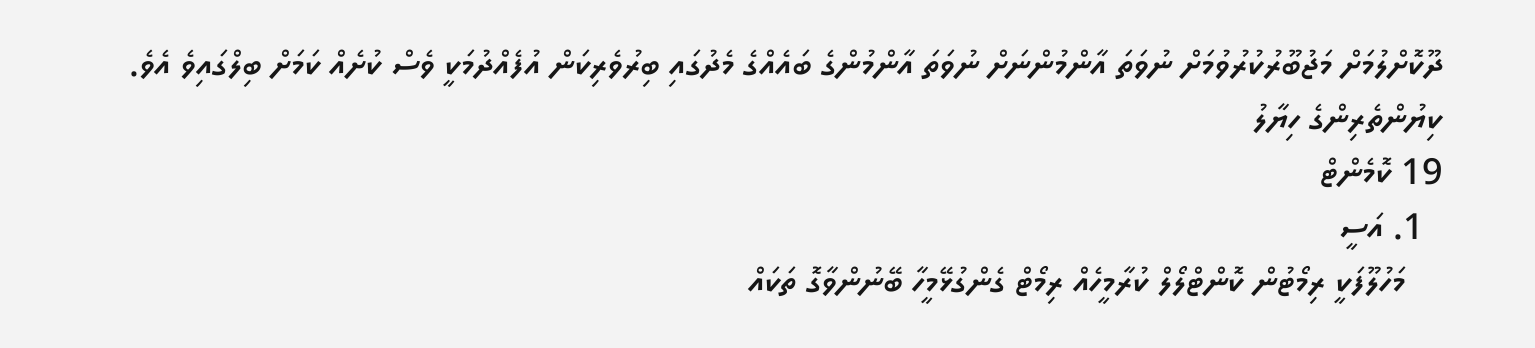ދޫކޮށްލުމަށް މަޖުބޫރުކުރުވުމަށް ނުވަތަ އާންމުންނަށް ނުވަތަ އާންމުންގެ ބައެއްގެ މެދުގައި ބިރުވެރިކަން އުފެއްދުމަކީ ވެސް ކުށެއް ކަމަށް ބިލްގައިވެ އެވެ.
ކިޔުންތެރިންގެ ހިޔާލު
19 ކޮމެންޓް
  1. އަސީ
    މަހުލޫފަކީ ރިމޯޓުން ކޮންޓްލޯލް ކުރާމީހެއް ރިމޯޓް ގެންގުޅޭމީހާ ބޭނުންވާގޮ ތަކައް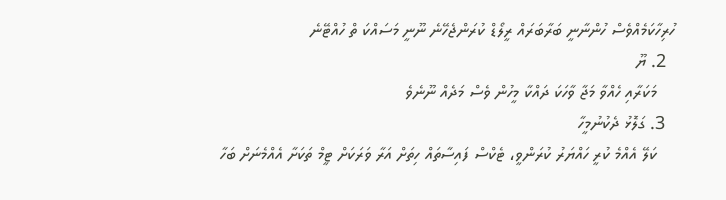ހުރިހާކަމެއްވެސް ހުންނާނީ ބަރާބަރައް ރީލޯޑް ކުރަންޖެހޭނެ ނޫނީ މަސައްކަ ތް ހުއްޓޭނެ
  2. ޔޫ
    މަކަރާއި ހެއްވާ މަޖާ ވާހަކަ ދައްކާ މީހުން ވެސް މަދެއް ނޫނެވެ
  3. ގަލޮޅު ދެކުނުމީހާ
    ކަލޭ އެއްމެ ކުރީ ހައްޔަރު ކުރަންވީ، ޓެކްސް ފައިސާތައް ހިތަށް އަރާ ވަރަކަށް ޓީމް ތަކަށާ އެއްމެނަށް ބަހާ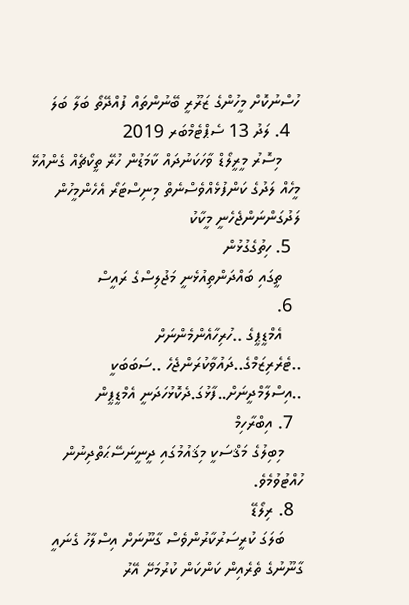ހުސްނުކޮށް މީހުންގެ ޒަރޫރީ ބޭނުންތައް ފުއްދޭތޯ ބަލާ ބަލަ
  4. ލަދު 13 ސެޕްޓެމްބަރ 2019
    މިސޮރު މީރީލޯޑް ވާހަކަނުދައް ކާމަޑުން ހުރޭ ތީކޯޗެއް ގެންއުޅޭ މީހެއް ލަދުގެ ކަންފުޅެއްވެސްނެތް މިނިސްޓަރޯ އެހެންމީހުން ލަދުގަންނަންޖެހެނީ މީކާކު
  5. ހިތުގެގުޅުން
    ތީގައި ބައްދަންތިއުޅެނީ މަޖުލިސްގެ ރައީސް
  6.
    އެމްޑީޕީގެ ..ހުރިހާއެންމެންނަށް ..ޓެރެރިޒަމްގެ..ދައުވާކުރަންޖެހެ ..ސަބަބަކީ ..އިސްލާމްދީނަށް..ފާޅުގަ.ދެކޮޅުހަދަނީ އެމްޑީޕީން
  7. އިބްރާހިމް
    މިބިލުގެ މަޤްސަކީ މިޤައުމުގައި ދީނީނަސޭޙަތްދިނުން ހުއްޓުވުމެވެ.
  8. ރިލޯޑޭ
    ބަލަގަ ކުރީސަރުކާރުންވެސް ގާނޫނަށް އިސްލާހު ގެނައީ ގާނޫނުގެ ތެރެއިން ކަންކަން ކުރުމަށޭ އޭރު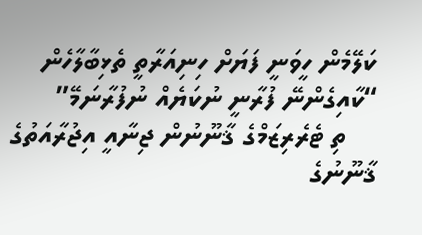ކަލޭމެން ހީވަނީ ފަޔަށް ހިނިއަރާތީ ތެޅިބާލާހެން “ކާއިގެންނޭ ފުރާނީ ނުކަޔެއް ނުފުރާނަމޭ”
    ތި ޓެރެރިޒަމްގެ ޤާނޫނުން ޖިނާއީ އިޖުރާއަތުގެ ޤާނޫނުގެ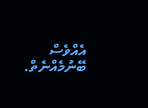އެއްވެސް ބޭނުމެއްނެތް.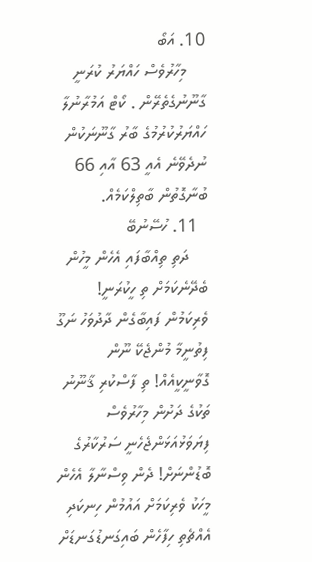10. އަބޯ
    މިހާރުވެސް ހައްޔަރު ކުރަނީ ގާނޫނުގެތެރޭން . ކޯޓް އަމުރާނުލާ ހައްޔަރުކުރުމުގެ ބާރު ގާނޫނަކުން ނުދެވޭނެ އެއީ 63 އާއި 66 ބުނާގޮތުން ބާތިލްކަމެއް.
  11. ހުސޭނުބޭ
    ދަތި ތިއްބާފައި އެހެން މީހުން ބެދޭނެކަމަށް ތި ހީކުރަނީ! ވެރިކަމުން ފައިބާގެން ދާދުވަހު ނަގޫ ފިތުނީމާ މުންޖެކޭ ނޫން ގޮވާނީކީއެއް! ތި ފާސްކުރި ޤާނޫނު ތަކުގެ ދަށުން މިހާރުވެސް ފިޔަވަޅުއަޅަންޖެހެނީ ސަރުކާރުގެ ބޮޑުންނަށް! ދެން ވިސްނާލާ އެހެން މީހަކު ވެރިކަމަށް އައުމުން ހިނކަދި އެއްޗެތި ހިފާހެން ބައިގަނޑުގަނޑަށް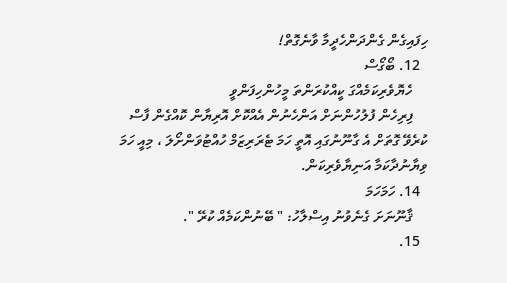ހިފައިގެން ގެންދަންހެދީމާ ވާނެގޮތް!
  12. ބޯގޯސް
    ހެޔޮވެރިކަމެއްގަ ކީއްކުރަންތަ މީހުންހިފަންވީ
    ފިރިހެން ފުލުހުންނަށް އަންހެނުން އެއްކޮށް އޮރިޔާން ކޮއްގެން ފާސް ކުރެވޭ ގޮތަށް އެ ގާނޫނުގައި އޮތީ ހަމަ ޓެރަރިޒަމް ހުއްޓުވަންށޯލަ ، މިއީ ހަމަ ވިޔާނުދާކަމާ އަނިޔާވެރިކަން.
  14. ހަމަހަމަ
    ޤާނޫނަށަ ގެނެވުނު އިސްލާހު: " ބޭނުންކަމެއް ކުރޭ ".
  15.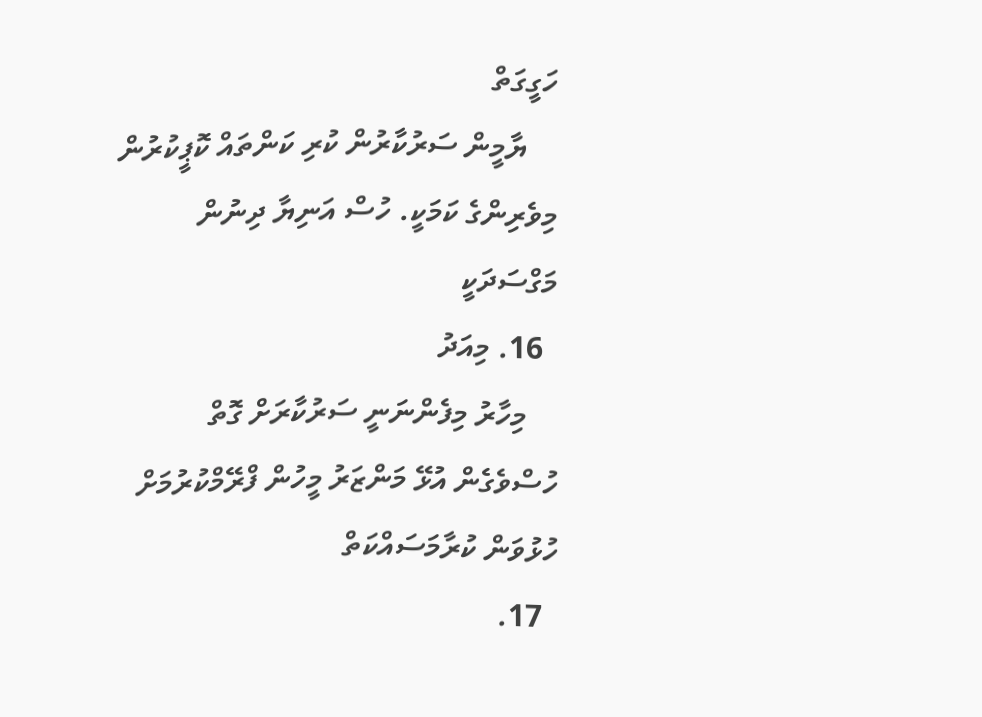ހަގީގަތް
    ޔާމީން ސަރުކާރުން ކުރި ކަންތައް ކޮޕީކުރުން މިވެރިންގެ ކަމަކީ. ހުސް އަނިޔާ ދިނުން މަގްސަދަކީ
  16. މިއަދު
    މިހާރު މިފެންނަނީ ސަރުކާރަށް ގޮތް ހުސްވެގެން އުޅޭ މަންޒަރު މީހުން ފްރޭމްކުރުމަށް ހުޅުވަން ކުރާމަސައްކަތް
  17.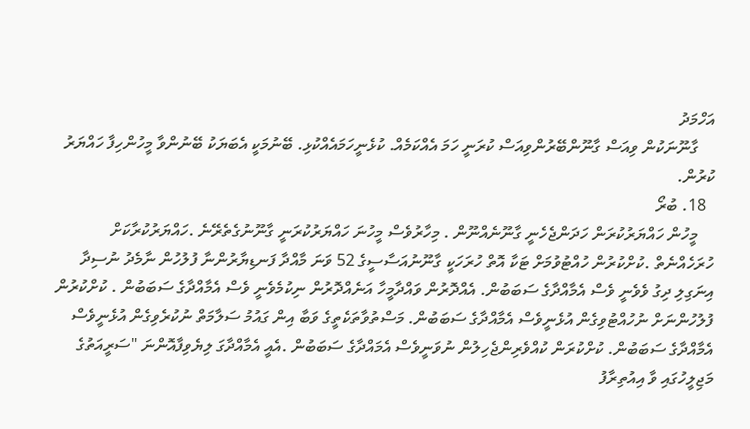އަހްމަދު
    ގާނޫނަކުން ވިއަސް ގާނޫންބޭރުންވިއަސް ކުރަނީ ހަމަ އެއްކަމެއް. ކުޅެނީހަމައެއްކުޅި. ބޭނުމަކީ އެބަޔަކު ބޭނުންވާ މީހުންހިފާ ހައްޔަރު ކުރުން.
  18. ބުރޯ
    މީހުން ހައްޔަރުކުރަން ހަދަންޖެހެނީ ގާނޫނެއްނޫން . މިހާރުވެސް މީހުނަ ހައްޔަރުކުރަނީ ގާނޫނުގެތެރޭނެ .ހައްޔަރުކުރާކަށް ހުރަހެއްނެތް .ކުށްކުރުން ހުއްޓުވުމަށް ޓަކާ އޮތް ހުރަހަކީ ގާނޫނުއަސާސީގެ 52 ވަނަ މާއްދާ ފަނޑިޔާރުންނާ ފުލުހުން ނާމެދު ނުސިދާ އިނަގިލި ދިގު ވެވެނީ ވެސް އެމާއްދާގެ ސަބަބުން. އެއްދޮރުން ވައްދާމީހާ އަނެއްދޮރުން ނިކުމެވެނީ ވެސް އެމާއްދާގެ ސަބަބުން . ކުށްކުރުން ފުލުހުންނަށް ނުހުއްޓުވިގެން އުޅެނީވެސް އެމާއްދާގެ ސަބަބުން. މަސްތުވާތަކެތީގެ ވަބާ އިން ގައުމު ސަލާމަތް ނުކުރެވިގެން އުޅެނީވެސް އެމާއްދާގެ ސަބަބުން. ކުށްކުރަން ކުއްވެރިންޖެހިލުން ނުވަނީވެސް އެމައްދާގެ ސަބަބުން .އެއީ އެމާއްދާގަ ލިޔެވިފާއޮންނަ "ސަރީއަތުގެ މަޖިލީހުގައި ވާ އިއުތިރާފު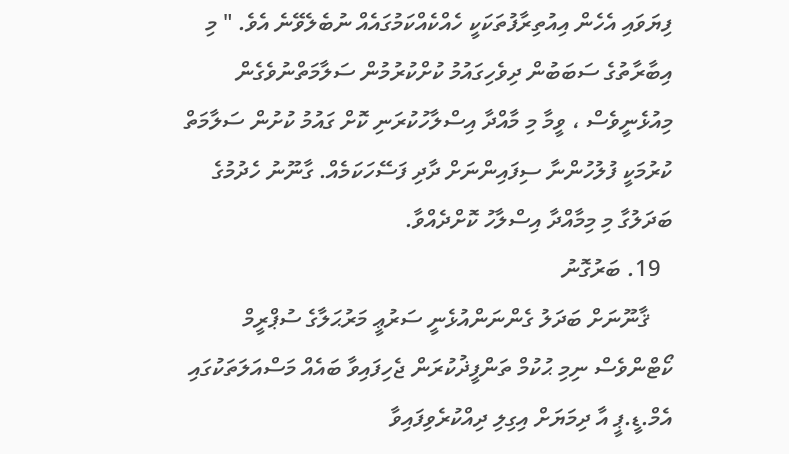ފިޔަވައި އެހެން އިއުތިރާފުތަކަކީ ހެއްކެއްކަމުގައެއް ނުބެލެވޭނެ އެވެ. " މި އިބާރާތުގެ ސަބަބުން ދިވެހިގައުމު ކުށްކުރުމުން ސަލާމަތްނުވެގެން މިއުޅެނީވެސް ، ވީމާ މި މާއްދާ އިސްލާހުކުރަނި ކޮށް ގައުމު ކުށުން ސަލާމަތް ކުރުމަކީ ފުލުހުންނާ ސިފައިންނަށް ދާދި ފަސޭހަކަމެއް. ގާނޫނު ހެދުމުގެ ބަދަލުގާ މި މިމާއްދާ އިސްލާހު ކޮށްދެއްވާ.
  19. ބަރުގޮނު
    ޤާނޫނަށް ބަދަލު ގެންނަންއުޅެނީ ސަރުޢީ މަރުޙަލާގެ ސުޕްރީމް ކޯޓްންވެސް ނިމި ޙުކުމް ތަންފީޛުކުރަން ޖެހިފައިވާ ބައެއް މަސްއަލަތަކުގައި އެމް.ޑީ.ޕީ އާ ދިމަޔަށް އިގިލި ދިއްކުރެވިފައިވާ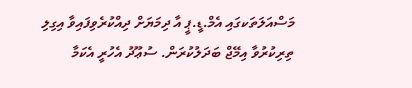މަސްއަލަތަކގައި އެމް.ޑީ.ޕީ އާ ދިމަޔަށް ދިއްކުރެވިފައިވާ އިގިލި ތިރިކުރުވާ އިމޭޖް ބަދަލުކުރަން. ސުޢޫދު އެހުރީ އެކަމާ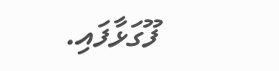ފޫގަޅާފައި.